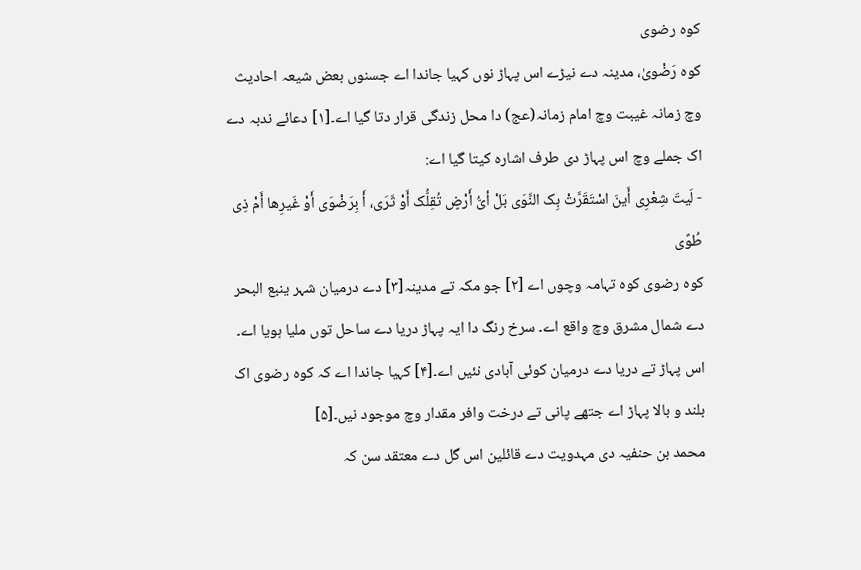کوہ رضوی
کوہ رَضْویٰ، مدینہ دے نیڑے اس پہاڑ نوں کہیا جاندا اے جسنوں بعض شیعہ احادیث وچ زمانہ غیبت وچ امام زمانہ(عج) دا محل زندگی قرار دتا گیا اے۔[۱] دعائے ندبہ دے اک جملے وچ اس پہاڑ دی طرف اشارہ کيتا گیا اے:
- لَیتَ شِعْرِی أَینَ اسْتَقَرَّتْ بِک النَّوَی بَلْ أیُّ أَرْضٍ تُقِلُّک أَوْ ثَرَی، أَ بِرَضْوَی أَوْ غَیرِھا أَمْ ذِی طُوًی
کوہ رضوی کوہ تہامہ وچوں اے [۲] جو مکہ تے مدینہ[۳] دے درمیان شہر ینبع البحر دے شمال مشرق وچ واقع اے۔ سرخ رنگ دا ایہ پہاڑ دریا دے ساحل توں ملیا ہويا اے۔ اس پہاڑ تے دریا دے درمیان کوئی آبادی نئيں اے۔[۴] کہیا جاندا اے کہ کوہ رضوی اک بلند و بالا پہاڑ اے جتھے پانی تے درخت وافر مقدار وچ موجود نيں۔[۵]
محمد بن حنفیہ دی مہدویت دے قائلین اس گل دے معتقد سن کہ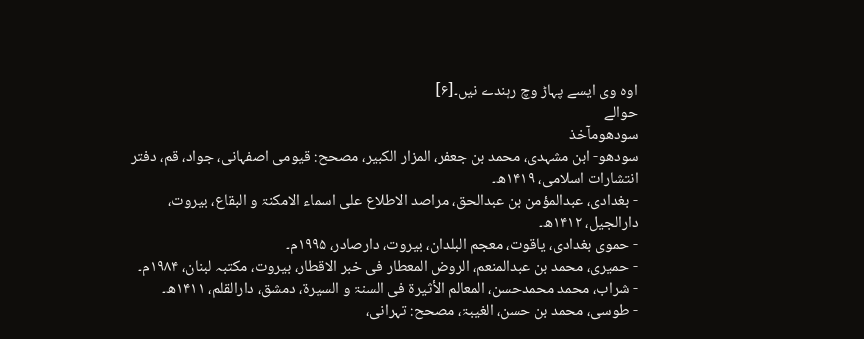اوہ وی ايسے پہاڑ وچ رہندے نيں۔[۶]
حوالے
سودھومآخذ
سودھو- ابن مشہدی، محمد بن جعفر، المزار الکبیر، مصحح: قیومی اصفہانی، جواد، قم، دفتر انتشارات اسلامی، ۱۴۱۹ھ۔
- بغدادی، عبدالمؤمن بن عبدالحق، مراصد الاطلاع علی اسماء الامکنۃ و البقاع، بیروت، دارالجیل، ۱۴۱۲ھ۔
- حموی بغدادی، یاقوت، معجم البلدان، بیروت، دارصادر، ۱۹۹۵م۔
- حمیری، محمد بن عبدالمنعم، الروض المعطار فی خبر الاقطار، بیروت، مکتبہ لبنان، ۱۹۸۴م۔
- شراب، محمد محمدحسن، المعالم الأثیرۃ فی السنۃ و السیرۃ، دمشق، دارالقلم، ۱۴۱۱ھ۔
- طوسی، محمد بن حسن، الغیبۃ، مصحح: تہرانی،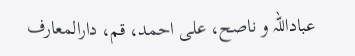عباداللہ و ناصح، علی احمد، قم، دارالمعارف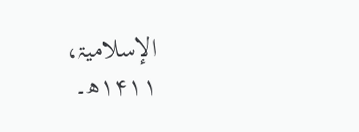الإسلامیۃ، ۱۴۱۱ھ۔